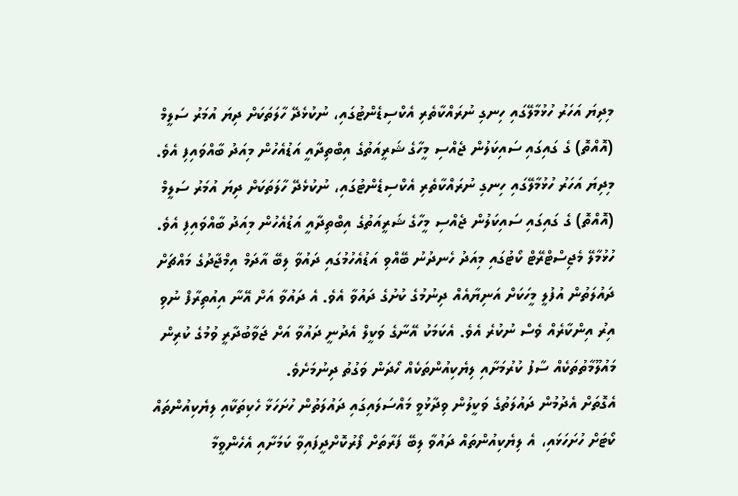މިދިޔަ އަހަރު ހުޅުމާލޭގައި ހިނގި ނުރައްކާތެރި އެކްސިޑެންޓުގައި، ނުކުޅެދޭ ހާލަތަކަށް ދިޔަ އުމަރު ސަލީމް (އޮއްތޮ) ގެ ގައިގައި ސައިކަލުން ޖެއްސި މީހާގެ ޝަރީއަތުގެ އިބްތިދާއީ އަޑުއެހުން މިއަދު ބާއްވައިފި އެވެ.
މިދިޔަ އަހަރު ހުޅުމާލޭގައި ހިނގި ނުރައްކާތެރި އެކްސިޑެންޓުގައި، ނުކުޅެދޭ ހާލަތަކަށް ދިޔަ އުމަރު ސަލީމް (އޮއްތޮ) ގެ ގައިގައި ސައިކަލުން ޖެއްސި މީހާގެ ޝަރީއަތުގެ އިބްތިދާއީ އަޑުއެހުން މިއަދު ބާއްވައިފި އެވެ.
ހުޅުމާލޭ މެޖިސްޓްރޭޓް ކޯޓުގައި މިއަދު ހެނދުނު ބޭއްވި އަޑުއެހުމުގައި ދައުވާ ލިބޭ އާދަމް އިމްޖާދުގެ މައްޗަށް ދައުލަތުން އުފުލީ މީހަކަށް އަނިޔާއެއް ދިނުމުގެ ކުށުގެ ދައުވާ އެވެ. އެ ދައުވާ އަށް އޭނާ އިއުތިރާފް ނުވި އިރު އިންކާރެއް ވެސް ނުކުރެ އެވެ. އެކަމަކު އޭނާގެ ވަކީލް އެދުނީ ދައުވާ އަށް ޖަވާބުދާރީ ވުމުގެ ކުރިން މައުލޫމާތުތަކެއް ސާފު ކުރުމަށާއި ލިޔެކިއުންތަކެއް ހޯދަން ވަގުތު ދިނުމަށެވެ.
އެގޮތަށް އެދުމުން ދައުލަތުގެ ވަކީލުން ވިދާޅުވީ މައްސަލައިގައި ދައުލަތުން ހުށަހަޅާ ހެކިތަކާއި ލިޔެކިއުންތައް ކޯޓަށް ހުށަހަޅައި، އެ ލިޔެކިއުންތައް ދައުވާ ލިބޭ ފަރާތަށް ފޯރުކޮށްދީފައިވާ ކަމަށާއި އެހެންވީމާ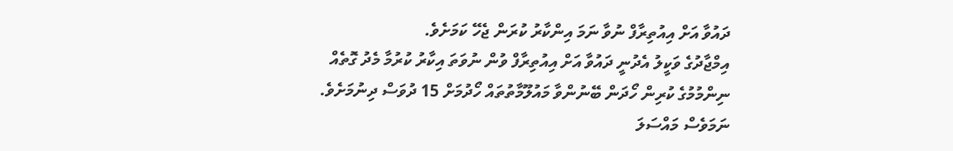ދައުވާ އަށް އިއުތިރާފް ނުވާ ނަމަ އިންކާރު ކުރަން ޖެހޭ ކަމަށެވެ.
އިމްޖާދުގެ ވަކީލު އެދުނީ ދައުވާ އަށް އިއުތިރާފް ވުން ނުވަތަ އިކާރު ކުރުމާ މެދު ގޮތެއް ނިންމުމުގެ ކުރިން ހޯދަން ބޭނުންވާ މައުލޫމާތުތައް ހޯދުމަށް 15 ދުވަސް ދިނުމަށެވެ. ނަމަވެސް މައްސަލަ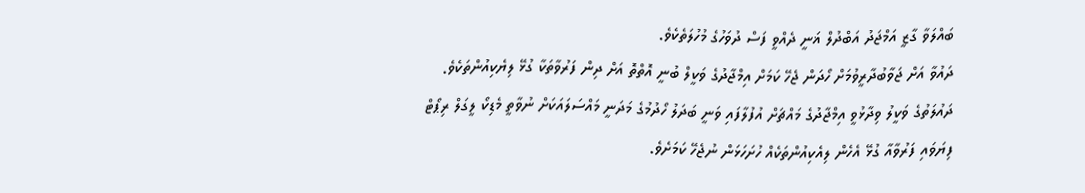ބައްލަވާ ގާޒީ އަމްޖަދު އަބްދުލް ޣަނީ ދެއްވީ ފަސް ދުވަހުގެ މުހުލަތެކެވެ.
ދައުވާ އަށް ޖަވާބުދާރީވުމަށް ހޯދަން ޖެހޭ ކަމަށް އިމްޖާދުގެ ވަކީލް ބުނީ އޮތްތޮ އަށް ދިން ފަރުވާތަކާ ގުޅޭ ލިޔެކިއުންތަކެވެ. ދައުލަތުގެ ވަކީލު ވިދާޅުވީ އިމްޖާދުގެ މައްޗަށް އުފުލާފައި ވަނީ ބަދަލު ހޯދުމުގެ މަދަނީ މައްސަލައަކަށް ނުވާތީ މެޑިކޯ ލީގަލް ރިޕޯޓް ފިޔަވައި ފަރުވާއާ ގުޅޭ އެހެން ލިއެކިއުންތަކެއް ހުށަހަޅަން ނުޖެހޭ ކަމަށެވެ.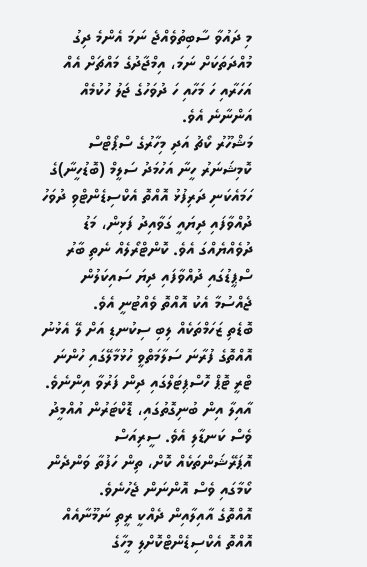މި ދައުވާ ސާބިތުވެއްޖެ ނަމަ އެންމެ ދިގު މުއްދަތަކަށް ނަމަ، އިމްޖާދުގެ މައްޗަށް އެއް އަހަރާއި ހަ މަހާއި ހަ ދުވަހުގެ ޖަލު ހުކުމެއް އަންނާނެ އެވެ.
މަޝްހޫރު ކޯޗު އަދި މިހާރުގެ ސްޕޯޓްސް ކޮމިޝަނަރު ހީނާ އަހުމަދު ސަލީމް (ބޮޑުހީނާ)ގެ ހަމައެކަނި ދަރިފުޅު އޮއްތޮ އެކްސިޑެންޓްވި ދުވަހު ދުއްވާފައި ދިޔައީ ގަވާއިދު ފަޅިން، މަޑު ދުވެއްޔެއްގަ އެވެ. ކޮންޓްރޯލެއް ނެތި ބާރު ސްޕީޑުގައި ދުއްވާފައި ދިޔަ ސައިކަލުން ޖެއްސުމާ އެކު އޮއްތޮ ވެއްޓުނީ އެވެ.
ބޮޑެތި ޒަހަމްތަކެއް ލިބި ސިކުނޑި އަށް ލޭ އެޅުނު އޮއްތޮގެ ފުރާނަ ސަލާމަތްވީ ހުޅުމާލޭގައި ހުންނަ ޓްރީ ޓޮޕް ހޮސްޕިޓަލްގައި ދިން ފަރުވާ އިންނެވެ. އާއިލާ އިން ބުނިގޮތުގައި، ޑޮކްޓަރުން އުއްމީދު ވެސް ކަނޑާލި އެވެ. ސީރިއަސް އޮޕަރޭޝަންތަކެއް ކޮށް، ތިން ހަފުތާ ވަންދެން ކޯމާގައި ވެސް އޮންނަން ޖެހުނެވެ.
އޮއްތޮގެ އާއިލާއިން ދެއްކީ ރީތި ނަމޫނާއެއް
އޮއްތޮ އެކްސިޑެންޓްކޮށްލި މީހާގެ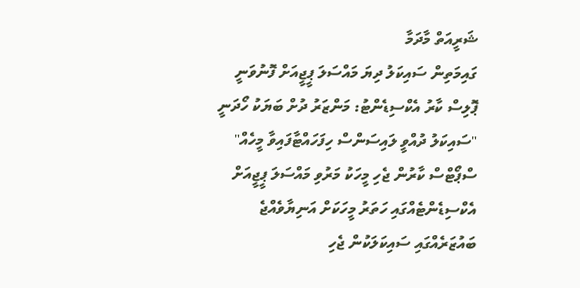ޝަރީއަތް މާދަމާ
ގައިމަތިން ސައިކަލު ދިޔަ މައްސަލަ ޕީޖީއަށް ފޮނުވަނީ
ޕޮލިސް ކާރު އެކްސިޑެންޓު: މަންޒަރު ދުށް ބަޔަކު ހޯދަނީ
"ސައިކަލު ދުއްވީ ލައިސަންސް ހިފަހައްޓާފައިވާ މީހެއް"
ސްޕޯޓްސް ކާރުން ޖެހި މީހަކު މަރުވި މައްސަލަ ޕީޖީއަށް
އެކްސިޑެންޓެއްގައި ހަތަރު މީހަކަށް އަނިޔާވެއްޖެ
ބައުޒަރެއްގައި ސައިކަލަކުން ޖެހި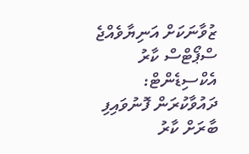ޒުވާނަކަށް އަނިޔާވެއްޖެ
ސްޕޯޓްސް ކާރު އެކްސިޑެންޓް: ދައުވާކުރަން ފޮނުވައިފި
ބާރަށް ކާރު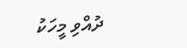ދުއްވި މީހަކު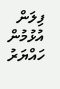ފިލަން އުޅުމުން ހައްޔަރު